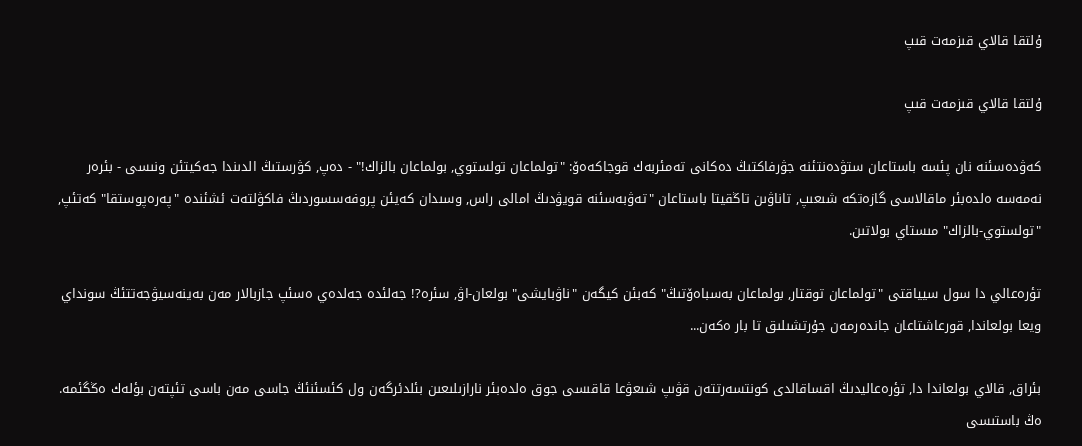ۇلتقا قالاي قىزمەت قىپ

ۇلتقا قالاي قىزمەت قىپ

كەۋدەسئنە نان پئسە باستاعان ستۋدەنتئنە جۋرفاكتىڭ دەكانى تەمئربەك قوجاكەەۆ: "تولماعان تولستوي, بولماعان بالزاك!" - دەپ, كۋرستىڭ الدىندا جەكيتئن ونىسى - بئرەر نەمەسە ەلدەبئر ماقالاسى گازەتكە شىعىپ, تاناۋىن تاڭقيتا باستاعان "تەۋبەسئنە قويۋدىڭ امالى راس, وسىدان كەيئن پروفەسسوردىڭ فاكۋلتەت ئشئندە "پەرەپوستقا" كەتئپ, "تولستوي-بالزاك" مىستاي بولاتىن.

تؤرەعالي دا سول سيياقتى "تولماعان توقتار, بولماعان بەسباەۆتىڭ" كەبئن كيگەن "ناۋبايشى" بولعان-اۋ, سئرە?! جەلئدە جەلدەي ەسئپ جازبالار مەن بەينەسيۋجەتتئڭ سونداي ويعا بولعاندا, قورعاشتاعان جاندەرمەن جۇرتشىلىق تا بار ەكەن...

بئراق, قالاي بولعاندا دا, تؤرەعاليدىڭ اقساقالدى كونتسەرتتەن قۋىپ شىعۋعا قاقىسى جوق ەلدەبئر نارازىلىعىن بئلدئرگەن ول كئسئنئڭ جاسى مەن باسى تئپتەن بؤلەك ەڭگئمە. ەڭ باستىسى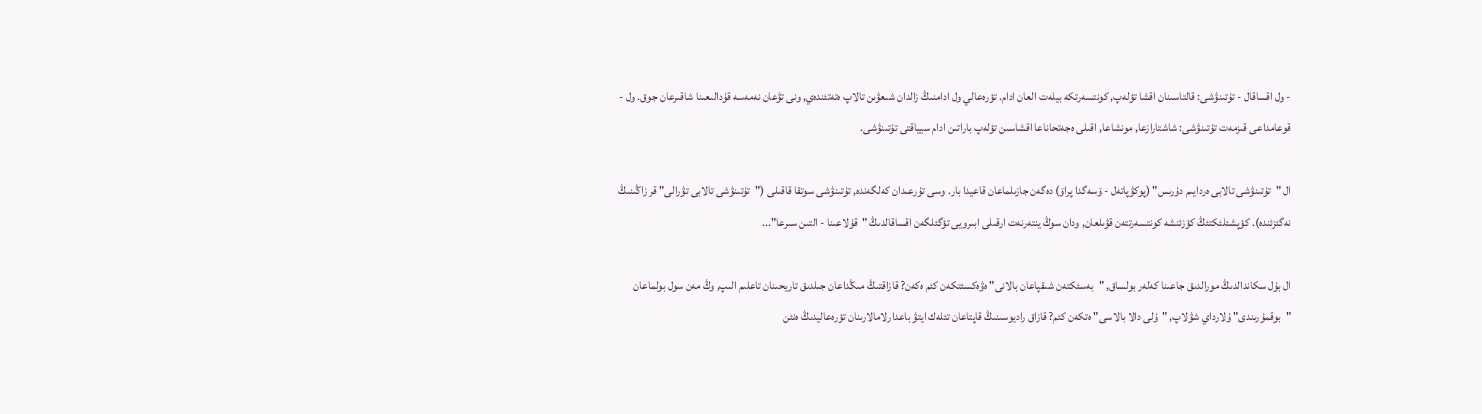- ول اقساقال - تۇتىنۋشى: قالتاسىنان اقشا تؤلەپ, كونتسەرتكە بيلەت العان ادام. تؤرەعالي ول ادامنىڭ زالدان شىعۋىن تالاپ ەتەتئندەي, ونى تۋعان نەمەسە قۇدالىعىنا شاقىرعان جوق. ول - قوعامداعى قىزمەت تۇتىنۋشى: شاشتارازعا, مونشاعا, اقىلى ەجەتحاناعا اقشاسىن تؤلەپ باراتىن ادام سيياقتى تۇتىنۋشى.

ال "تۇتىنۋشى تالابى ەردايىم دۇرىس" (پوكۋپاتەل - ۆسەگدا پراۆ) دەگەن جازىلماعان قاعيدا بار. وسى تۇرعىدان كەلگەندە, تۇتىنۋشى سوتقا قاقىلى ("تۇتىنۋشى تالابى تۋرالى" قر زاڭىنىڭ نەگئزئندە). كؤپشئلئكتئڭ كؤزئنشە كونتسەرتتەن قۋىلعان, ودان سوڭ ينتەرنەت ارقىلى ابىرويى تؤگئلگەن اقساقالدىڭ "قۇلاعىنا - التىن سىرعا"...

ال بۇل سكاندالدىڭ مورالدىق جاعىنا كەلەر بولساق, "بەسئكتەن شىقپاعان بالانى" ەۋەكسئتكەن كئم ەكەن? قازاقتىڭ مىڭداعان جىلدىق تاريحىنان تاعلىم الىپ, وڭ مەن سول بولماعان "بوقمۇرىندى" ۇلارداي شۋلاپ, "ۇلى دالا بالاسى" ەتكەن كئم? قازاق راديوسىنىڭ قاپتاعان تئلەك ايتۋ باعدارلامالارىنان تؤرەعاليدىڭ ەنئن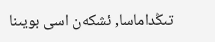تىڭداماسا, ئشكەن اسى بويىنا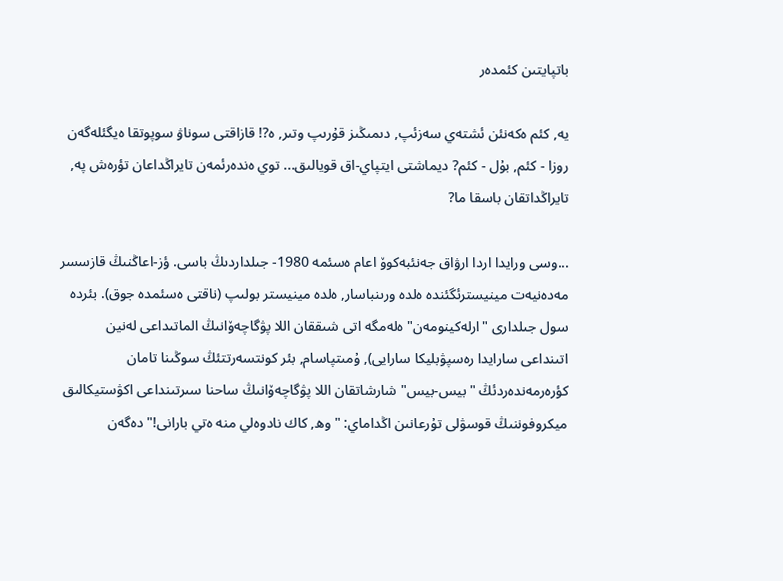باتپايتىن كئمدەر

يە, كئم ەكەنئن ئشتەي سەزئپ, دىمىڭىز قۇرىپ وتىر, ە?! قازاقتى سوناۋ سوپوتقا ەيگئلەگەن روزا - كئم, بۇل - كئم? ديماشتى ايتپاي-اق قويالىق... توي ەندەرئمەن تايراڭداعان تؤرەش پە, تايراڭداتقان باسقا ما?

...وسى ورايدا اردا ارۋاق جەنئبەكوۆ اعام ەسئمە 1980- جىلداردىڭ باسى. ؤز-اعاڭنىڭ قازسسر مەدەنيەت مينيسترئگئندە ەلدە ورىنباسار, ەلدە مينيستر بولىپ (ناقتى ەسئمدە جوق). بئردە سول جىلدارى "ارلەكينومەن" ەلەمگە اتى شىققان اللا پۋگاچەۆانىڭ الماتىداعى لەنين اتىنداعى سارايدا رەسپۋبليكا سارايى), ۇمىتپاسام, بئر كونتسەرتتئڭ سوڭىنا تامان كؤرەرمەندەردئڭ "بيس-بيس" شارشاتقان اللا پۋگاچەۆانىڭ ساحنا سىرتىنداعى اكۋستيكالىق ميكروفوننىڭ قوسۋلى تۇرعانىن اڭداماي: "وھ, كاك نادوەلي منە ەتي بارانى!" دەگەن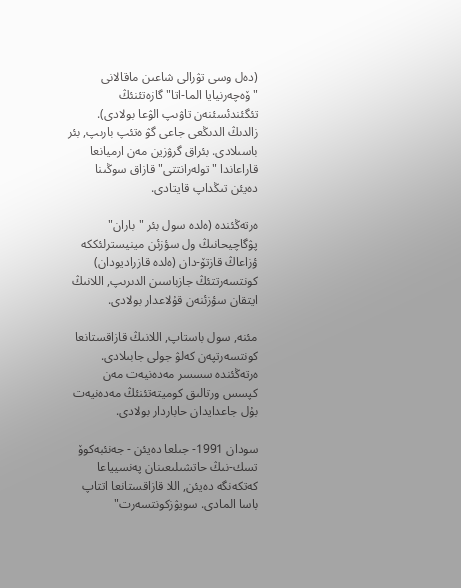(دەل وسى تۋرالى شاعىن ماقالانى "ۆەچەرنيايا الما-اتا" گازەتئنئڭ تئگئندئسئنەن تاۋىپ الۋعا بولادى). زالدىڭ الدىڭعى جاعى گۋ ەتئپ بارىپ, بئر باسىلادى. بئراق گرۋزين مەن ارميانعا قاراعاندا "تولەرانتتى" قازاق سوڭىنا دەيئن تىڭداپ قايتادى.

ەرتەڭئندە (ەلدە سول بئر "باران" پۋگاچيحانىڭ ول سؤزئن مينيسترلئككە ؤزاعاڭ قازتۆ-دان (ەلدە قازراديودان) كونتسەرتتئڭ جازباسىن الدىرىپ, اللانىڭ ايتقان سؤزئنەن قۇلاعدار بولادى.

مئنە, سول باستاپ, اللانىڭ قازاقستانعا كونتسەرتپەن كەلۋ جولى جابىلادى. ەرتەڭئندە سسسر مەدەنيەت مەن كپسس ورتالىق كوميتەتئنئڭ مەدەنيەت بۇل جاعدايدان حاباردار بولادى.

سودان 1991- جىلعا دەيئن - جەنئبەكوۆ تسك-نىڭ حاتشىلىعىنان پەنسيياعا كەتكەنگە دەيئن, اللا قازاقستانعا اتتاپ باسا المادى. سويۋزكونتسەرت"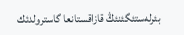بئرلەستئگئنئڭ قازاقستانعا گاسترولدئك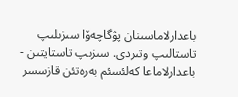باعدارلاماسىنان پۋگاچەۆا سىزىلىپ تاستالىپ وتىردى. سىزىپ تاستايتىن - باعدارلاماعا كەلئسئم بەرەتئن قازسسر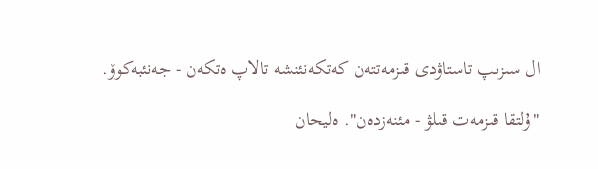ال سىزىپ تاستاۋدى قىزمەتتەن كەتكەنئنشە تالاپ ەتكەن - جەنئبەكوۆ.

"ۇلتقا قىزمەت قىلۋ - مئنەزدەن". ەليحان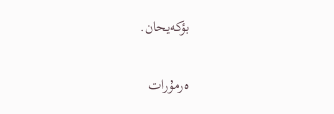بؤكەيحان.

ەرمۇرات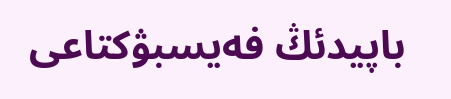باپيدئڭ فەيسبۋكتاعى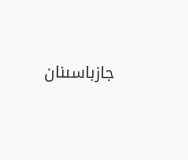جازباسىنان